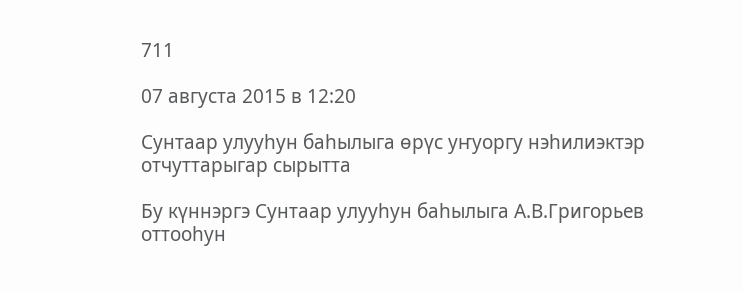711

07 августа 2015 в 12:20

Сунтаар улууһун баһылыга өрүс уҥуоргу нэһилиэктэр отчуттарыгар сырытта

Бу күннэргэ Сунтаар улууһун баһылыга А.В.Григорьев оттооһун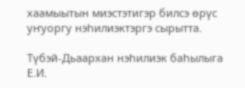хаамыытын миэстэтигэр билсэ өрүс уҥуоргу нэһилиэктэргэ сырытта.

Түбэй-Дьаархан нэһилиэк баһылыга Е.И.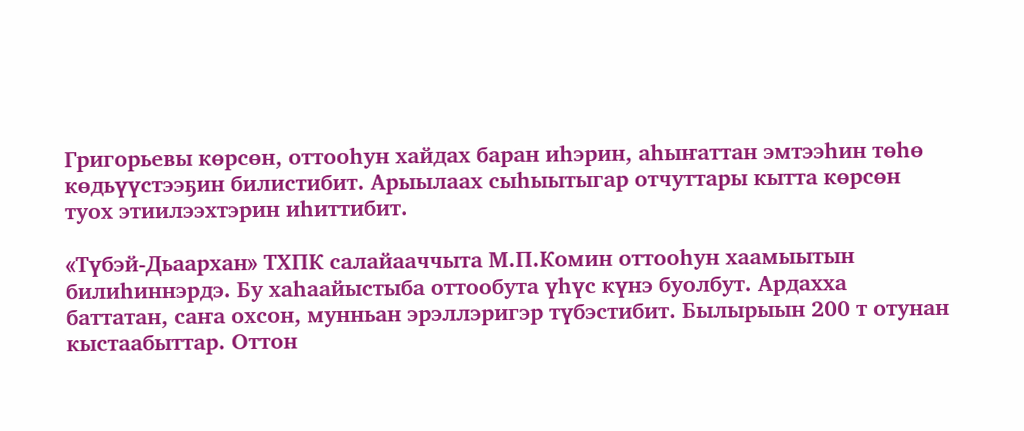Григорьевы көрсөн, оттооһун хайдах баран иһэрин, аһыҥаттан эмтээһин төһө көдьүүстээҕин билистибит. Арыылаах сыһыытыгар отчуттары кытта көрсөн туох этиилээхтэрин иһиттибит.

«Түбэй-Дьаархан» ТХПК салайааччыта М.П.Комин оттооһун хаамыытын билиһиннэрдэ. Бу хаһаайыстыба оттообута үһүс күнэ буолбут. Ардахха баттатан, саҥа охсон, мунньан эрэллэригэр түбэстибит. Былырыын 200 т отунан кыстаабыттар. Оттон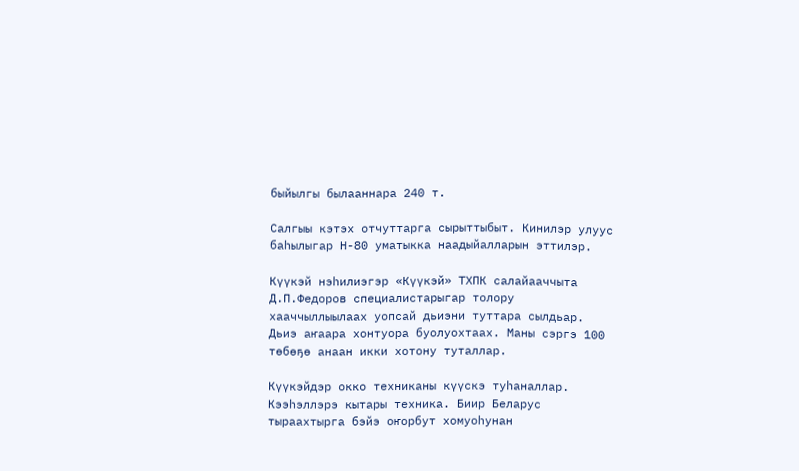быйылгы былааннара 240 т.

Салгыы кэтэх отчуттарга сырыттыбыт. Кинилэр улуус баһылыгар Н-80 уматыкка наадыйалларын эттилэр.

Күүкэй нэһилиэгэр «Күүкэй» ТХПК салайааччыта Д.П.Федоров специалистарыгар толору хааччыллыылаах уопсай дьиэни туттара сылдьар. Дьиэ аҥаара хонтуора буолуохтаах. Маны сэргэ 100 төбөҕө анаан икки хотону туталлар.

Күүкэйдэр окко техниканы күүскэ туһаналлар. Кээһэллэрэ кытары техника. Биир Беларус тыраахтырга бэйэ оҥорбут хомуоһунан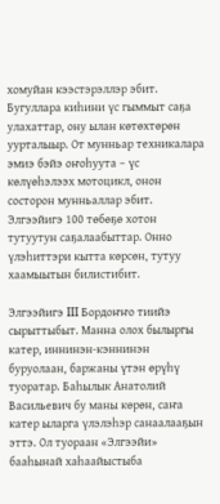хомуйан кээстэрэллэр эбит. Бугуллара киһини үс гыммыт саҕа улахаттар, ону ылан көтөхтөрөн уурталыыр. От мунньар техникалара эмиэ бэйэ оҥоһуута – үс көлүөһэлээх мотоцикл, онон состорон мунньаллар эбит.
Элгээйигэ 100 төбөҕө хотон тутуутун саҕалаабыттар. Онно үлэһиттэри кытта көрсөн, тутуу хаамыытын билистибит.

Элгээйигэ III Бордоҥҥо тиийэ сырыттыбыт. Манна олох былыргы катер, иннинэн-кэннинэн буруолаан, баржаны үтэн өрүһү туоратар. Баһылык Анатолий Васильевич бу маны көрөн, саҥа катер ыларга үлэлэһэр санаалааҕын эттэ. Ол туораан «Элгээйи» бааһынай хаһаайыстыба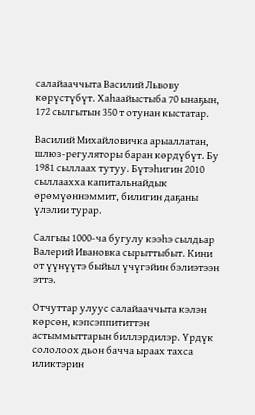салайааччыта Василий Львову көрүстүбүт. Хаһаайыстыба 70 ынаҕын, 172 сылгытын 350 т отунан кыстатар.

Василий Михайловичка арыаллатан, шлюз-регуляторы баран көрдүбүт. Бу 1981 сыллаах тутуу. Бүтэһигин 2010 сыллаахха капитальнайдык өрөмүөннэммит, билигин даҕаны үлэлии турар.

Салгыы 1000-ча бугулу кээһэ сылдьар Валерий Ивановка сырыттыбыт. Кини от үүнүүтэ быйыл үчүгэйин бэлиэтээн эттэ.

Отчуттар улуус салайааччыта кэлэн көрсөн, кэпсэппититтэн астыммыттарын биллэрдилэр. Үрдүк сололоох дьон бачча ыраах тахса иликтэрин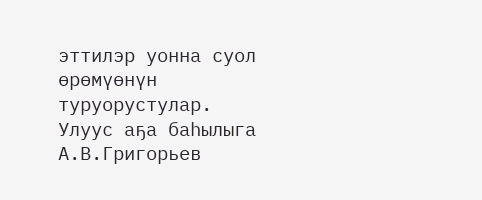эттилэр уонна суол өрөмүөнүн туруорустулар. Улуус аҕа баһылыга А.В.Григорьев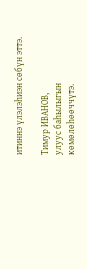итиннэ үлэлэһиэн сөбүн эттэ.

Тимур ИВАНОВ,
улуус баһылыгын көмөлөһөөччүтэ.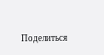Поделиться